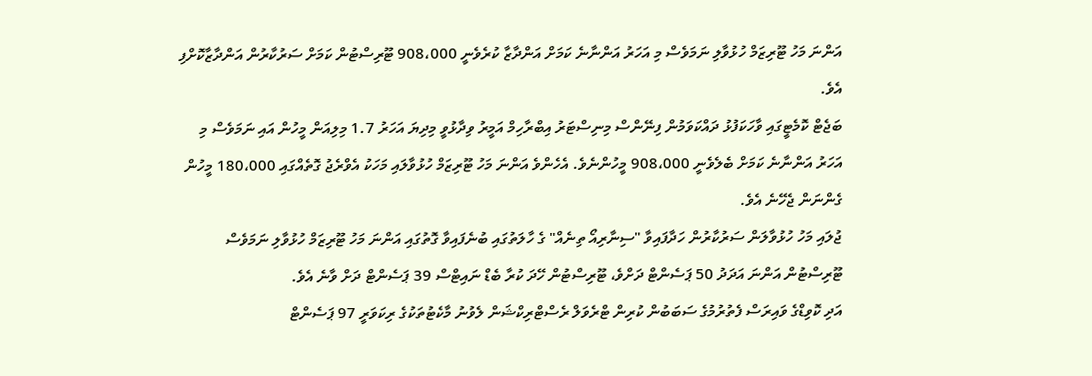އަންނަ މަހު ޓޫރިޒަމް ހުޅުވާލި ނަމަވެސް މި އަހަރު އަންނާނެ ކަމަށް އަންދާޒާ ކުރެވެނީ 908،000 ޓޫރިސްޓުން ކަމަށް ސަރުކާރުން އަންދާޒާކޮށްފި އެވެ.
ބަޖެޓް ކޮމެޓީގައި ވާހަކަފުޅު ދައްކަވަމުން ފިނޭންސް މިނިސްޓަރު އިބްރާހިމް އަމީރު ވިދާޅުވީ މިދިޔަ އަހަރު 1.7 މިލިއަން މީހުން އައި ނަމަވެސް މި އަހަރު އަންނާނެ ކަމަށް ބެލެވެނީ 908،000 މީހުންނެވެ. އެހެންވެ އަންނަ މަހު ޓޫރިޒަމް ހުޅުވާލައި މަހަކު އެވްރެޖު ގޮތެއްގައި 180،000 މީހުން ގެންނަން ޖެހޭނެ އެވެ.
ޖުލައި މަހު ހުޅުވާލަން ސަރުކާރުން ހަދާފައިވާ "ސިނާރިއޯ ތިނެއް" ގެ ހާލަތުގައި ބުނެފައިވާ ގޮތުގައި އަންނަ މަހު ޓޫރިޒަމް ހުޅުވާލި ނަމަވެސް ޓޫރިސްޓުން އަންނަ އަދަދު 50 ޕަސެންޓް ދަށްވެ، ޓޫރިސްޓުން ހޭދަ ކުރާ ބެޑް ނައިޓްސް 39 ޕަސެންޓް ދަށް ވާނެ އެވެ.
އަދި ކޮވިޑްގެ ވައިރަސް ފެތުރުމުގެ ސަބަބުން ކުރިން ޓްރެވަލް ރެސްޓްރިކްޝަން ލެވުނު މާކެޓުތަކުގެ ރިކަވަރީ 97 ޕަސެންޓް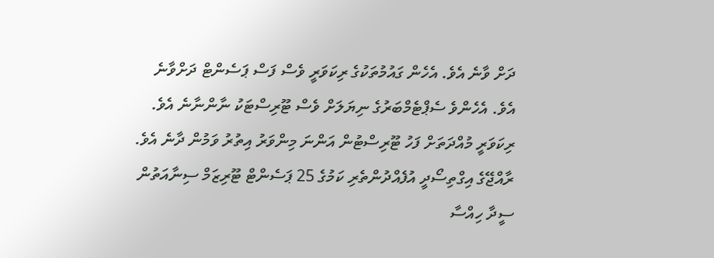ދަށް ވާނެ އެވެ. އެހެން ގައުމުތަކުގެ ރިކަވަރީ ވެސް ފަސް ޕަސެންޓް ދަށްވާނެ އެވެ. އެހެންވެ ސެޕްޓެމްބަރުގެ ނިޔަލަށް ވެސް ޓޫރިސްޓަކު ނާންނާނެ އެވެ. ރިކަވަރީ މުއްދަތަށް ފަހު ޓޫރިސްޓުން އަންނަ މިންވަރު އިތުރު ވަމުން ދާނެ އެވެ.
ރާއްޖޭގެ އިގްތިސޯދީ އުފެއްދުންތެރި ކަމުގެ 25 ޕަސެންޓް ޓޫރިޒަމް ސިނާއަތުން ސީދާ ހިއްސާ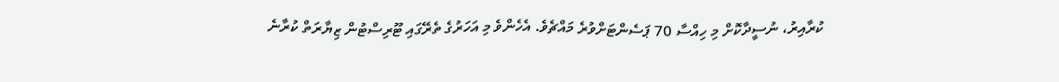ކުރާއިރު، ނުސީދާކޮށް މި ހިއްސާ 70 ޕަސެންޓަށްވުރެ މައްޗެވެ. އެހެންވެ މި އަހަރުގެ ތެރޭގައި ޓޫރިސްޓުން ޒިޔާރަތް ކުރާނެ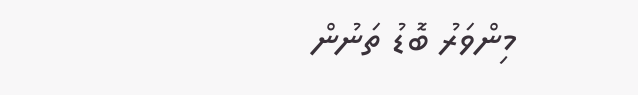މިންވަރު ބޮޑު ތަނުން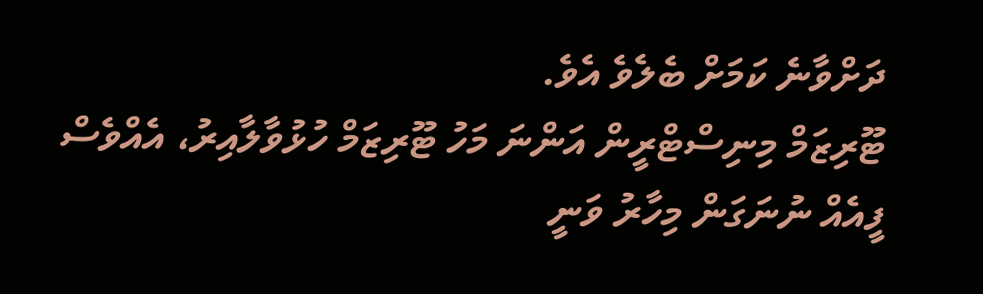ދަށްވާނެ ކަމަށް ބެލެވެ އެވެ.
ޓޫރިޒަމް މިނިސްޓްރީން އަންނަ މަހު ޓޫރިޒަމް ހުޅުވާލާއިރު، އެއްވެސް ފީއެއް ނުނަގަން މިހާރު ވަނީ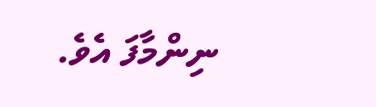ނިންމާފަ އެވެ.